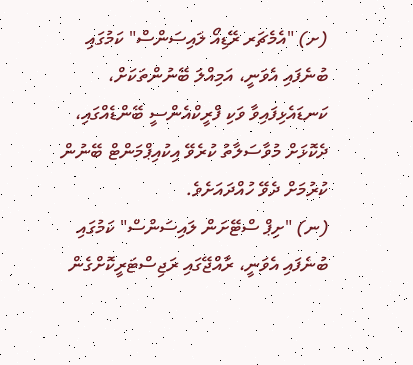(ށ) "އެމެޗަރ ރޭޑިއޯ ލައިސަންސް" ކަމުގައި ބުނެފައި އެވަނީ، އަމިއްލަ ބޭނުންތަކަށް، ކަނޑައެޅިފައިވާ ވަކި ފްރީކްއެންސީ ބޭންޑެއްގައި، ދެކޮޅަށް މުވާސަލާތު ކުރެވޭ އިކުއިޕްމަންޓް ބޭނުން ކުރުމަށް ދެވޭ ހުއްދައަށެވެ.
(ނ) "ށިޕް ސްޓޭށަން ލައިސަންސް" ކަމުގައި ބުނެފައި އެވަނީ، ރާއްޖޭގައި ރަޖިސްޓަރީކޮށްގެން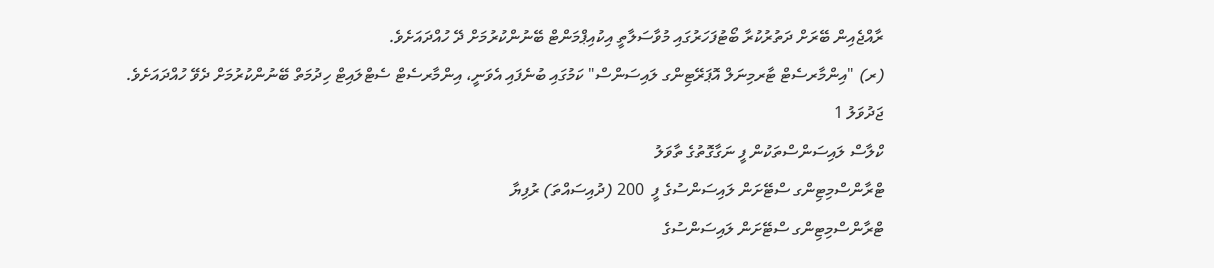ރާއްޖެއިން ބޭރަށް ދަތުރުކުރާ ބޯޓުފަހަރުގައި މުވާސަލާތީ އިކުއިޕްމަންޓް ބޭނުންކުރުމަށް ދޭ ހުއްދައަށެވެ.
(ރ) "އިންމާރސެޓް ޓާރމިނަލް އޮޕަރޭޓިންގ ލައިސަންސް" ކަމުގައި ބުނެފައި އެވަނީ، އިންމާރސެޓް ސެޓްލައިޓް ހިދުމަތް ބޭނުންކުރުމަށް ދެވޭ ހުއްދައަށެވެ.
ޖަދުވަލު 1
ކްލާސް ލައިސަންސްތަކުން ފީ ނަގާގޮތުގެ ތާވަލު
ޓްރާންސްމިޓިންގ ސްޓޭށަން ލައިސަންސުގެ ފީ  200 (ދުއިސައްތަ) ރުފިޔާ
ޓްރާންސްމިޓިންގ ސްޓޭށަން ލައިސަންސުގެ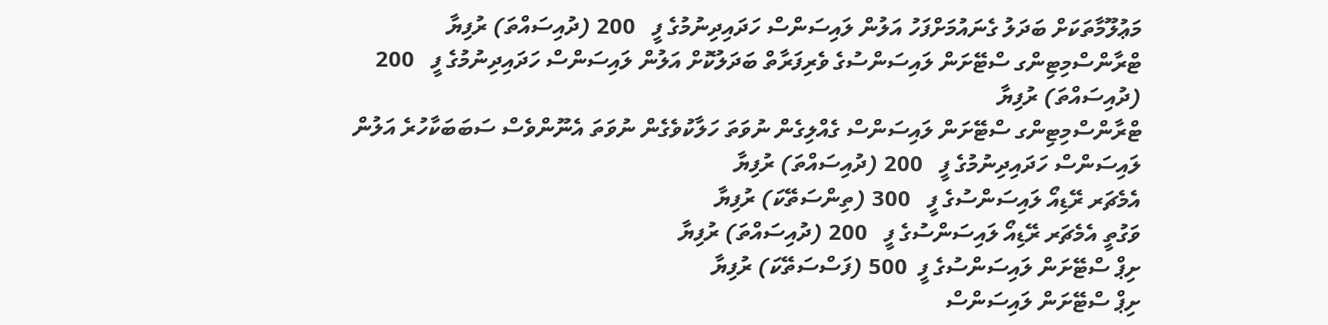މަޢުލޫމާތަކަށް ބަދަލު ގެނައުމަށްފަހު އަލުން ލައިސަންސް ހަދައިދިނުމުގެ ފީ   200 (ދުއިސައްތަ) ރުފިޔާ
ޓްރާންސްމިޓިންގ ސްޓޭށަން ލައިސަންސުގެ ވެރިފަރާތް ބަދަލުކޮށް އަލުން ލައިސަންސް ހަދައިދިނުމުގެ ފީ   200 (ދުއިސައްތަ) ރުފިޔާ
ޓްރާންސްމިޓިންގ ސްޓޭށަން ލައިސަންސް ގެއްލިގެން ނުވަތަ ހަލާކުވެގެން ނުވަތަ އެނޫންވެސް ސަބަބަކާހުރެ އަލުން ލައިސަންސް ހަދައިދިނުމުގެ ފީ   200 (ދުއިސައްތަ) ރުފިޔާ
އެމެޗަރ ރޭޑިއޯ ލައިސަންސުގެ ފީ   300 (ތިންސަތޭކަ) ރުފިޔާ
ވަގުތީ އެމެޗަރ ރޭޑިއޯ ލައިސަންސުގެ ފީ   200 (ދުއިސައްތަ) ރުފިޔާ
ށިޕް ސްޓޭށަން ލައިސަންސުގެ ފީ  500 (ފަސްސަތޭކަ) ރުފިޔާ
ށިޕް ސްޓޭށަން ލައިސަންސް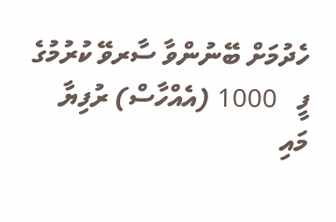ހެދުމަށް ބޭނުންވާ ސާރވޭ ކުރުމުގެ ފީ   1000 (އެއްހާސް) ރުފިޔާ
މައި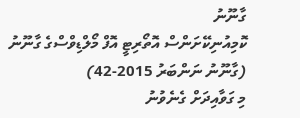ގާނޫނު
ކޮމިއުނިކޭށަންސް އޮތޯރިޓީ އޮފް މޯލްޑިވްސްގެ ގާނޫނު (ގާނޫނު ނަންބަރު 2015-42)
މި ގަވާއިދަށް ގެނެވުނު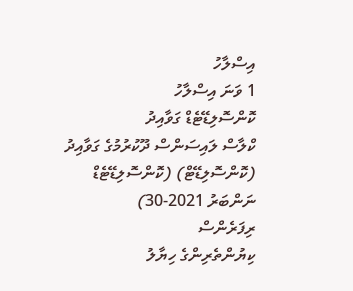އިސްލާހު
1 ވަނަ އިސްލާހު
ކޮންސޮލިޑޭޓެޑް ގަވާއިދު
ކްލާސް ލައިސަންސް ދޫކުރުމުގެ ގަވާއިދު (ކޮންސޮލިޑޭޓް) (ކޮންސޮލިޑޭޓެޑް ނަންބަރު 2021-30)
ރިފަރެންސް
ކިޔުންތެރިންގެ ހިޔާލު